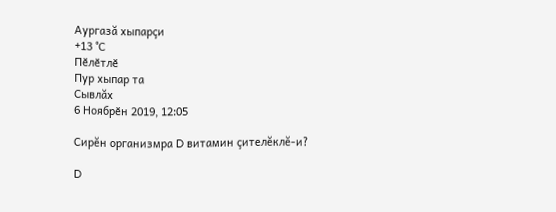Аургазă хыпарçи
+13 °С
Пӗлӗтлӗ
Пур хыпар та
Сывлăх
6 Ноябрӗн 2019, 12:05

Сирĕн организмра D витамин çителĕклĕ-и?

D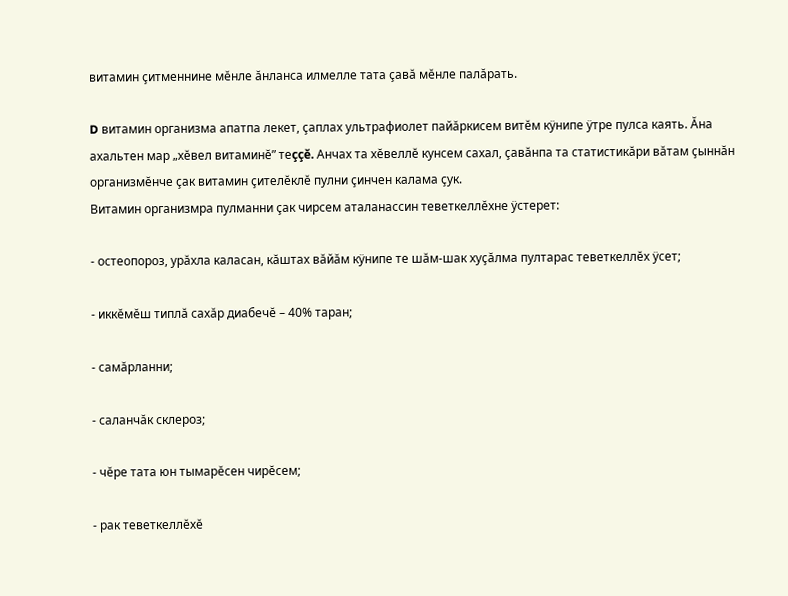витамин çитменнине мĕнле ăнланса илмелле тата çавă мĕнле палăрать.

D витамин организма апатпа лекет, çаплах ультрафиолет пайăркисем витĕм кÿнипе ÿтре пулса каять. Ăна ахальтен мар „хĕвел витаминĕ” теççĕ. Анчах та хĕвеллĕ кунсем сахал, çавăнпа та статистикăри вăтам çыннăн организмĕнче çак витамин çителĕклĕ пулни çинчен калама çук.
Витамин организмра пулманни çак чирсем аталанассин теветкеллĕхне ÿстерет:

- остеопороз, урăхла каласан, кăштах вăйăм кÿнипе те шăм-шак хуçăлма пултарас теветкеллĕх ÿсет;

- иккĕмĕш типлă сахăр диабечĕ – 40% таран;

- самăрланни;

- саланчăк склероз;

- чĕре тата юн тымарĕсен чирĕсем;

- рак теветкеллĕхĕ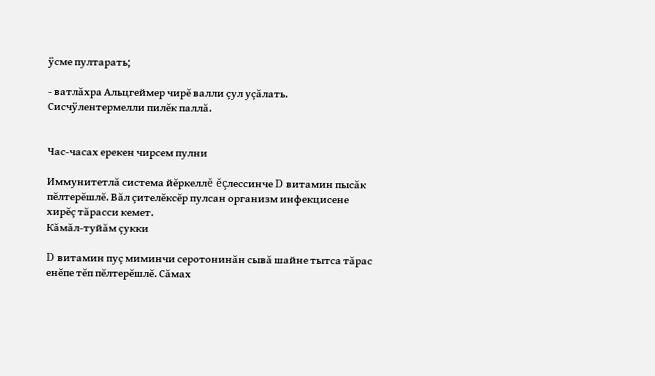ÿсме пултарать;

- ватлăхра Альцгеймер чирĕ валли çул уçăлать.
Сисчÿлентермелли пилĕк паллă.


Час-часах ерекен чирсем пулни

Иммунитетлă система йĕркеллĕ ĕçлессинче D витамин пысăк пĕлтерĕшлĕ. Вăл çителĕксĕр пулсан организм инфекцисене хирĕç тăрасси кемет.
Кăмăл-туйăм çукки

D витамин пуç миминчи серотонинăн сывă шайне тытса тăрас енĕпе тĕп пĕлтерĕшлĕ. Сăмах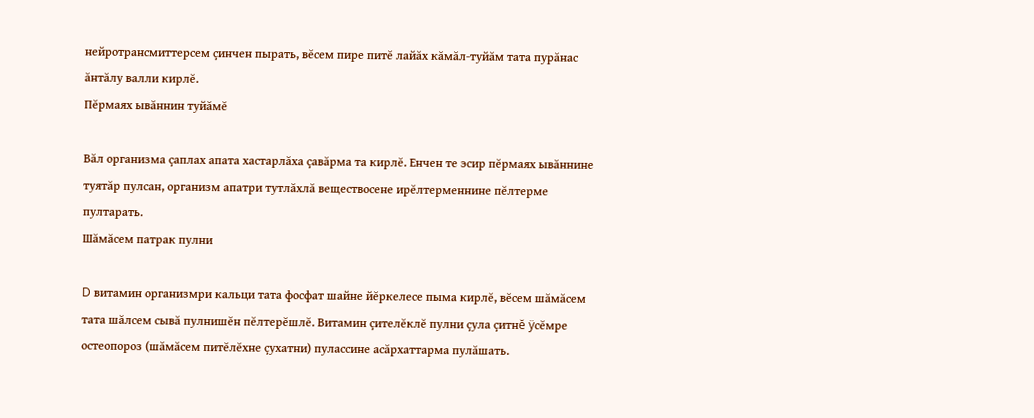нейротрансмиттерсем çинчен пырать, вĕсем пире питĕ лайăх кăмăл-туйăм тата пурăнас ăнтăлу валли кирлĕ.
Пĕрмаях ывăннин туйăмĕ

Вăл организма çаплах апата хастарлăха çавăрма та кирлĕ. Енчен те эсир пĕрмаях ывăннине туятăр пулсан, организм апатри тутлăхлă веществосене ирĕлтерменнине пĕлтерме пултарать.
Шăмăсем патрак пулни

D витамин организмри кальци тата фосфат шайне йĕркелесе пыма кирлĕ, вĕсем шăмăсем тата шăлсем сывă пулнишĕн пĕлтерĕшлĕ. Витамин çителĕклĕ пулни çула çитнĕ ÿсĕмре остеопороз (шăмăсем питĕлĕхне çухатни) пулассине асăрхаттарма пулăшать.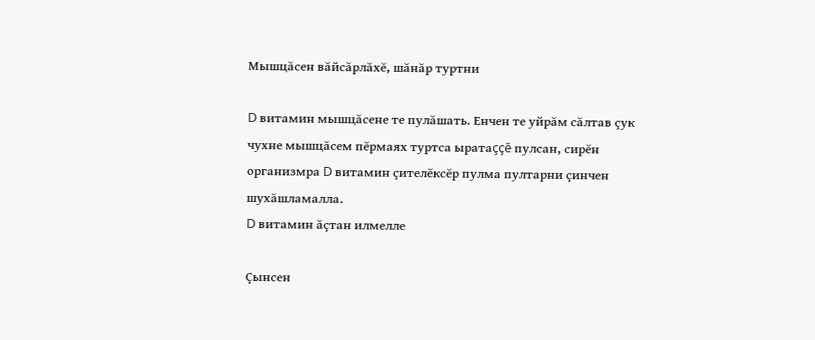Мышцăсен вăйсăрлăхĕ, шăнăр туртни

D витамин мышцăсене те пулăшать. Енчен те уйрăм сăлтав çук чухне мышцăсем пĕрмаях туртса ыратаççĕ пулсан, сирĕн организмра D витамин çителĕксĕр пулма пултарни çинчен шухăшламалла.
D витамин ăçтан илмелле

Çынсен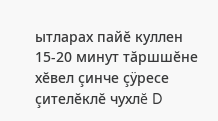ытларах пайĕ куллен 15-20 минут тăршшĕне хĕвел çинче çÿресе çителĕклĕ чухлĕ D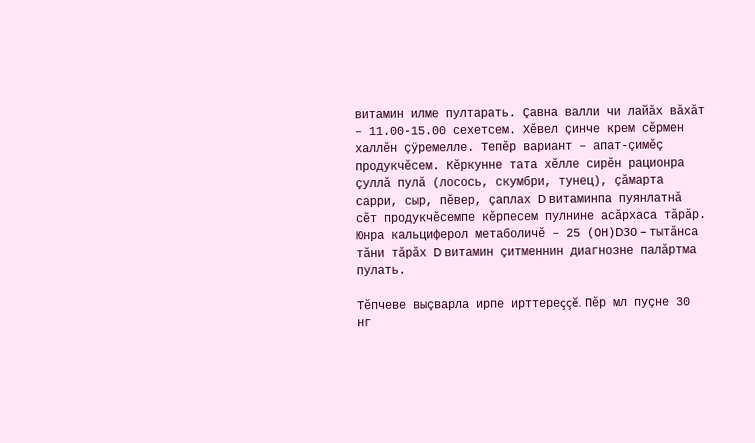витамин илме пултарать. Çавна валли чи лайăх вăхăт – 11.00-15.00 сехетсем. Хĕвел çинче крем сĕрмен халлĕн çÿремелле. Тепĕр вариант – апат-çимĕç продукчĕсем. Кĕркунне тата хĕлле сирĕн рационра çуллă пулă (лосось, скумбри, тунец), çăмарта сарри, сыр, пĕвер, çаплах D витаминпа пуянлатнă сĕт продукчĕсемпе кĕрпесем пулнине асăрхаса тăрăр.
Юнра кальциферол метаболичĕ – 25 (ОН)D30 – тытăнса тăни тăрăх D витамин çитменнин диагнозне палăртма пулать.

Тĕпчеве выçварла ирпе ирттереççĕ. Пĕр мл пуçне 30 нг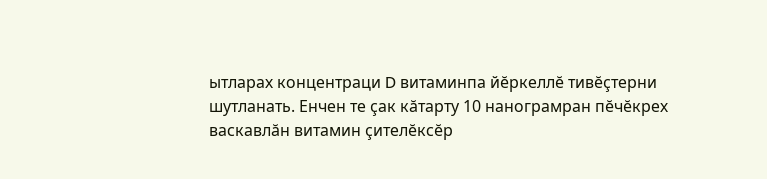ытларах концентраци D витаминпа йĕркеллĕ тивĕçтерни шутланать. Енчен те çак кăтарту 10 нанограмран пĕчĕкрех васкавлăн витамин çителĕксĕр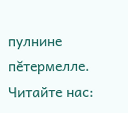пулнине пĕтермелле.
Читайте нас: